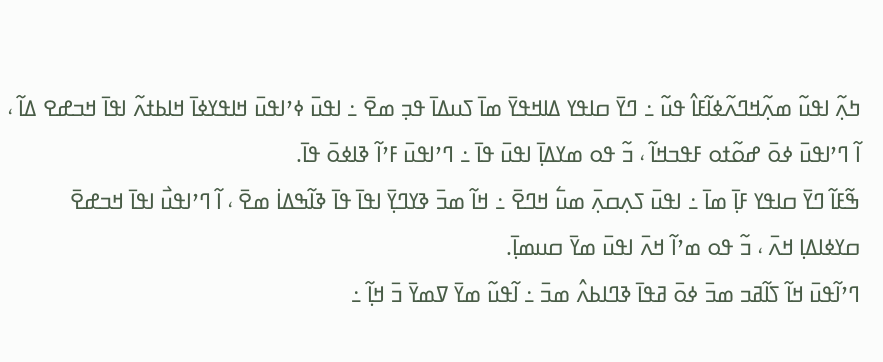ߤߍ߲߬ ߊߟߎ߬ ߘߍ߲߬ߞߣߍ߬ߦߊ߬ߓߊ߮ ߟߎ߬ ߸ ߣߌ߫ ߛߊߟߌ ߡߊߞߟߌ߫ ߘߊ߫ ߖߎߡߊ߫ ߟߏ߲ ߘߐ߫ ߸ ߊߟߎ߫ ߦߴߊߟߎ߫ ߞߊߟߌߦߊ߫ ߞߊߕߙߍ߬ ߊߟߊ߫ ߞߏߝߐ ߡߊ߬ ، ߊ߬ ߣߴߊߟߎ߫ ߦߋ߫ ߝߋ߬ߙߋ ߓߟߏߞߊ߬ ، ߏ߬ ߟߋ ߘߌߡߊ߲߫ ߊߟߎ߫ ߟߊ߫ ߸ ߣߴߊߟߎ߫ ߓߴߊ߬ ߢߊߦߋ߫ ߟߊ߫.
ߒ߬ߓߊ߬ ߣߌ߫ ߛߊߟߌ ߓߊ߲߫ ߘߊ߫ ߸ ߊߟߎ߫ ߖߍ߲ߛߍ߲߫ ߘߎ߱ ߞߣߐ߫ ߸ ߞߊ߬ ߘߏ߫ ߢߌߣߌ߲߫ ߊߟߊ߫ ߟߊ߫ ߢߊ߬ߒߡߊ߭ ߘߐ߫ ، ߊ߬ ߣߴߊߟߎ߯ ߊߟߊ߫ ߞߏߝߐ߫ ߛߌߦߊߡߊ߲ ߞߍ߫ ، ߏ߬ ߟߋ ߘߴߊ߬ ߞߍ߫ ߊߟߎ߫ ߘߌ߫ ߛߎߘߊ߲߫.
ߣߴߊ߬ߟߎ߫ ߞߊ߬ ߖߊ߬ߥߏ ߘߏ߫ ߦߋ߫ ߥߟߊ߫ ߢߣߊߕߍ߮ ߘߏ߫ ߸ ߊ߬ߟߎ߬ ߘߌ߫ ߜߘߌ߫ ߏ߫ ߞߊ߲߬ ߸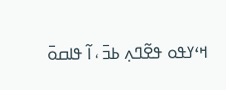ߞߵߌߟߋ ߟߐ߬ߣߍ߲ ߕߏ߫ ، ߊ߬ ߟߊߛߋ߫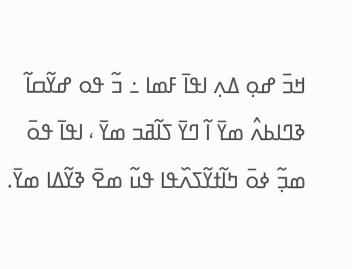ߞߏ߫ ߝߋ߲ ߡߍ߲ ߊߟߊ߫ ߓߘߊ ߸ ߏ߬ ߟߋ ߝߌ߬ߛߊ߬ ߢߣߊߕߍ߮ ߘߌ߫ ߊ߬ ߣߌ߫ ߖߊ߬ߥߏ ߘߌ߫ ، ߊߟߊ߫ ߟߋ߫ ߘߏ߲߬ ߦߋ߫ ߤߊ߬ߙߌ߬ߖߍ߰ߟߊ ߟߎ߬ ߘߐ߫ ߢߌ߬ߡߊ ߘߌ߫.